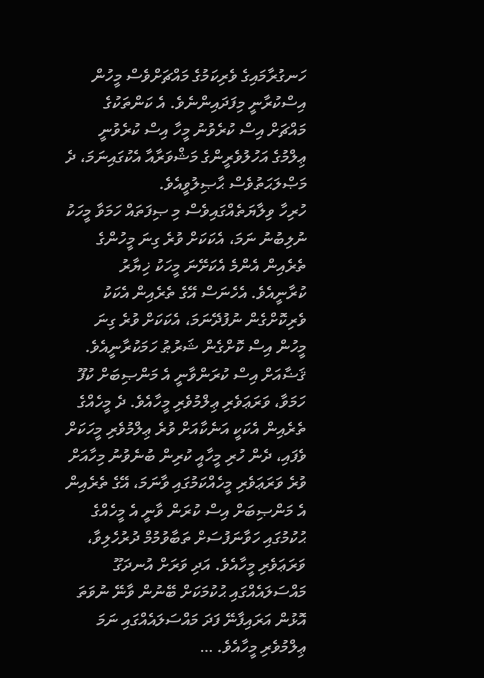ހަނގުރާމައިގެ ވެރިކަމުގެ މައްޗަށްވެސް މީހުން އިސްކުރާނީ މިފަދައިންނެވެ. އެ ކަންތަކުގެ މައްޗަށް އިސް ކުރެވުނު މީހާ އިސް ކުރެވުނީ ޢިލްމުގެ އަހުލުވެރީންގެ މަޝްވަރާއާ އެކުގައިނަމަ، ދެ މަޞްލަޙަތުވެސް ޙާޞިލުވީއެވެ.
ހުރިހާ ވިލާޔަތެއްގައިވެސް މި ޞިފަތައް ހަމަވާ މީހަކު ނުލިބުނު ނަމަ، އެކަކަށް ވުރެ ގިނަ މީހުންގެ ތެރެއިން އެންމެ އެކަށޭނަ މީހަކު ޚިޔާރު ކުރާނީއެވެ. އެހެނަސް އޭގެ ތެރެއިން އެކަކު ވެރިކޮށްގެން ނުފުދޭނަމަ، އެކަކަށް ވުރެ ގިނަ މީހުން އިސް ކޮށްގެން ޝަރުޠު ހަމަކުރާނީއެވެ.
ޤަޟާއަށް އިސް ކުރަންވާނީ އެ މަންޞިބަށް ކުފޫ ހަމަވާ، ވަރަޢަވެރި ޢިލްމުވެރި މީހާއެވެ. ދެ މީހެއްގެ ތެރެއިން އެކަކީ އަނެކާއަށް ވުރެ ޢިލްމުވެރި މީހަކަށް ވެފައި، ދެން ހުރި މީހާއީ ކުރިން ބުނެވުނު މިހާއަށް ވުރެ ވަރަޢަވެރި މީހެއްކަމުގައި ވާނަމަ، އޭގެ ތެރެއިން އެ މަންޞިބަށް އިސް ކުރަން ވާނީ އެ މީހެއްގެ ޙުކުމުގައި ހަވާނަފުސަށް ތަބާވުމުމް ދުރުހެލިވާ، ވަރަޢަވެރި މީހާއެވެ. އަދި ވަރަށް އުނދަގޫ މައްސަލައެއްގައި ޙުކުމަކަށް ބޭނުން ވާނޭ ނުވަތަ އޮޅުން އަރައިފާނޭ ފަދަ މައްސަލައެއްގައި ނަމަ ޢިލްމުވެރި މީހާއެވެ. …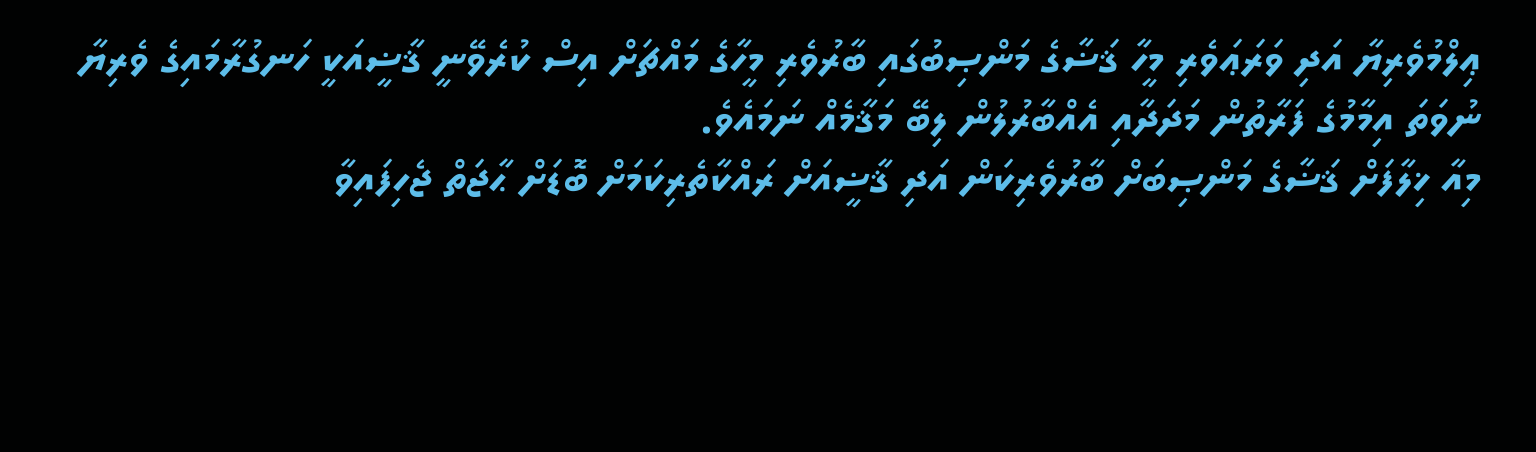ޢިލްމުވެރިޔާ އަދި ވަރަޢަވެރި މީހާ ޤަޟާގެ މަންޞިބުގައި ބާރުވެރި މީހާގެ މައްޗަށް އިސް ކުރެވޭނީ ޤާޟީއަކީ ހަނގުރާމައިގެ ވެރިޔާ ނުވަތަ އިމާމުގެ ފަރާތުން މަދަދާއި އެއްބާރުލުން ލިބޭ މަޤާމެއް ނަމައެވެ.
މިއާ ޚިލާފަށް ޤަޟާގެ މަންޞިބަށް ބާރުވެރިކަން އަދި ޤާޟީއަށް ރައްކާތެރިކަމަށް ބޮޑަށް ޙާޖަތް ޖެހިފައިވާ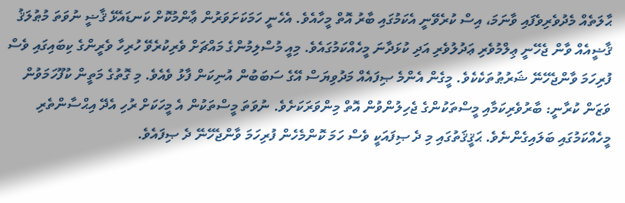ޙާލަތެއް މެދުވެރިވެފައި ވާނަމަ، އިސް ކުރެވޭނީ އެކަމުގައި ބާރު އޮތް މީހާއެވެ. އެހެނީ ހަމަކަށަވަރުން ޢާންމުކޮށް ކަނޑައެޅޭ ޤާޟީ ނުވަތަ މުޠުލަޤު ޤާޟީއެއް ވާން ޖެހޭނީ ޢިލްމުވެރި ޢަދުލުވެރި އަދި ކުޅަދާނަ މީހެއްކަމުގައެވެ. މިއީ މުސްލިމުންގެ މައްޗަށް ވެރިކުރެވޭ ހުރިހާ ވެރީންގެ ކިބައިގައި ވެސް ފުރިހަމަ ވާންޖެހޭނޭ ޝަރުޠުތަކެކެވެ. މީގެން އެންމެ ޞިފައެއް މަދުވިޔަސް އޭގެ ސަބަބުން އުނިކަން ފާޅު ވެއެވެ. މި ގޮތުގެ މަތީން ކުފޫހަމަވުން ވަޒަން ކުރާނީ: ބާރުވެރިކަމާއި މީސްތަކުންގެ ޖެހިލުންވުން އޮތް މިންވަރަކަށެވެ. ނުވަތަ މީސްތަކުން އެ މީހަކަށް ރުހި އެދޭ އިޙްސާންތެރި މީހެއްކަމުގައި ބަލައިގެންނެވެ. ޙަޤީޤަތުގައި މި ދެ ޞިފައަކީ ވެސް ހަމަ ކޮންމެހެން ފުރިހަމަ ވާންޖެހޭނޭ ދެ ޞިފައެވެ.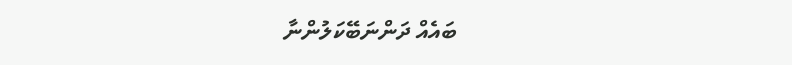ބައެއް ދަންނަބޭކަލުންނާ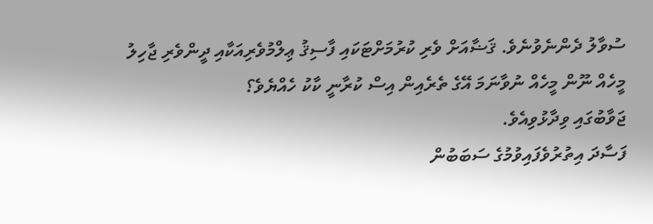ސުވާލު ދެންނެވުނެވެ. ޤަޟާއަށް ވެރި ކުރުމަށްޓަކައި ފާސިޤު ޢިލްމުވެރިއަކާއި ދީންވެރި ޖާހިލު މީހެއް ނޫން މީހެއް ނުވާނަމަ އޭގެ ތެރެއިން އިސް ކުރާނީ ކާކު ހެއްޔެވެ؟
ޖަވާބުގައި ވިދާޅުވިއެވެ.
ފަސާދަ އިތުރުވެފައިވުމުގެ ސަބަބުން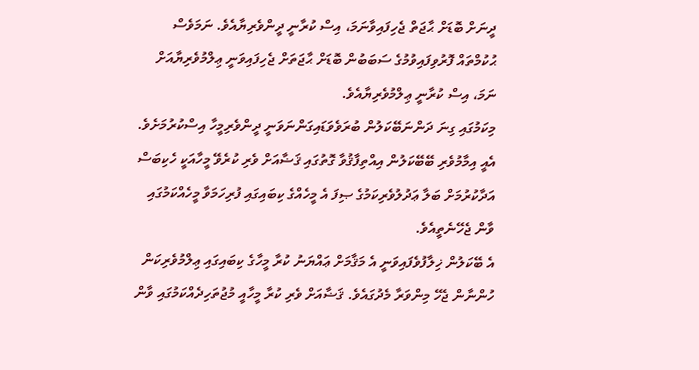ދީނަށް ބޮޑަށް ޙާޖަތް ޖެހިފައިވާނަމަ، އިސް ކުރާނީ ދީންވެރިޔާއެވެ. ނަމަވެސް ޙުކުމްތައް ފޮރުވިފައިވުމުގެ ސަބަބުން ބޮޑަށް ޙާޖަތަށް ޖެހިފައިވަނީ ޢިލްމުވެރިޔާއަށް ނަމަ، އިސް ކުރާނީ ޢިލްމުވެރިޔާއެވެ.
މިކަމުގައި ގިނަ ދަންނަބޭކަލުން ބުރަވެވަޑައިގަންނަވަނީ ދީންވެރިމީހާ އިސްކުރުމަށެވެ. އެއީ އިމާމުވެރި ބޭބޭކަލުން އިއްތިފާޤުވާ ގޮތުގައި ޤަޟާއަށް ވެރި ކުރެވޭ މީހާއަކީ ހެކިބަސް އަދާކުރުމަށް ބަލާ ޢަދުލުވެރިކަމުގެ ޞިފަ އެ މީހެއްގެ ކިބައިގައި ފުރިހަމަވާ މީހެއްކަމުގައި ވާން ޖެހޭނެތީއެވެ.
އެ ބޭކަލުން ޚިލާފުވެފައިވަނީ އެ މަޤާމަށް ޢައްޔަނު ކުރާ މީހާގެ ކިބައިގައި ޢިލްމުވެރިކަން ހުންނާން ޖެހޭ މިންވަރާ މެދުގައެވެ. ޤަޟާއަށް ވެރި ކުރާ މީހާއީ މުޖުތަހިދެއްކަމުގައި ވާން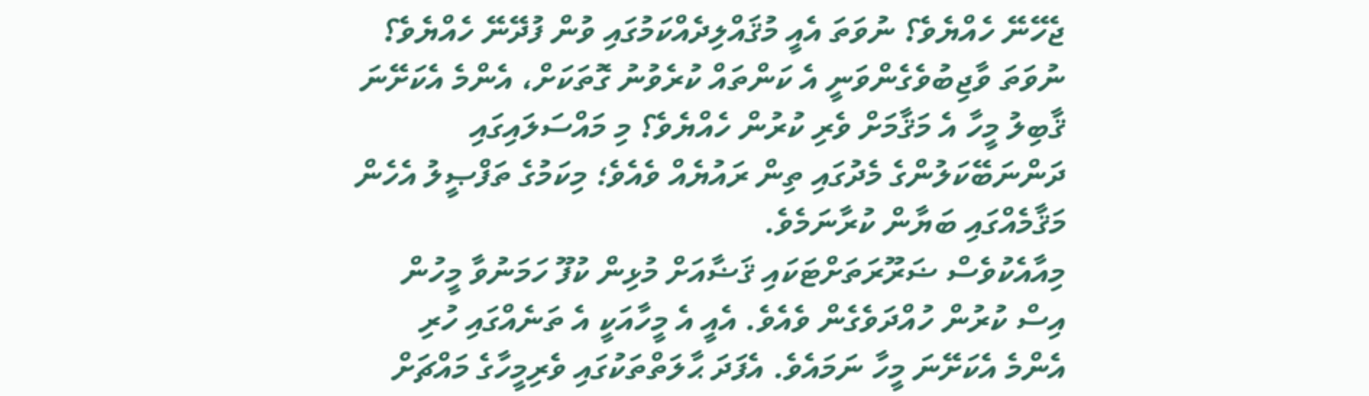ޖެހޭނޭ ހެއްޔެވެ؟ ނުވަތަ އެއީ މުޤައްލިދެއްކަމުގައި ވުން ފުދޭނޭ ހެއްޔެވެ؟ ނުވަތަ ވާޖިބުވެގެންވަނީ އެ ކަންތައް ކުރެވުނު ގޮތަކަށް، އެންމެ އެކަށޭނަ ޤާބިލު މީހާ އެ މަޤާމަށް ވެރި ކުރުން ހެއްޔެވެ؟ މި މައްސަލައިގައި ދަންނަބޭކަލުންގެ މެދުގައި ތިން ރައުޔެއް ވެއެވެ؛ މިކަމުގެ ތަފްޞީލު އެހެން މަޤާމެއްގައި ބަޔާން ކުރާނަމެވެ.
މިއާއެކުވެސް ޟަރޫރަތަށްޓަކައި ޤަޟާއަށް މުޅިން ކުފޫ ހަމަނުވާ މީހުން އިސް ކުރުން ހުއްދަވެގެން ވެއެވެ. އެއީ އެ މީހާއަކީ އެ ތަނެއްގައި ހުރި އެންމެ އެކަށޭނަ މީހާ ނަމައެވެ. އެފަދަ ޙާލަތްތަކުގައި ވެރިމީހާގެ މައްޗަށް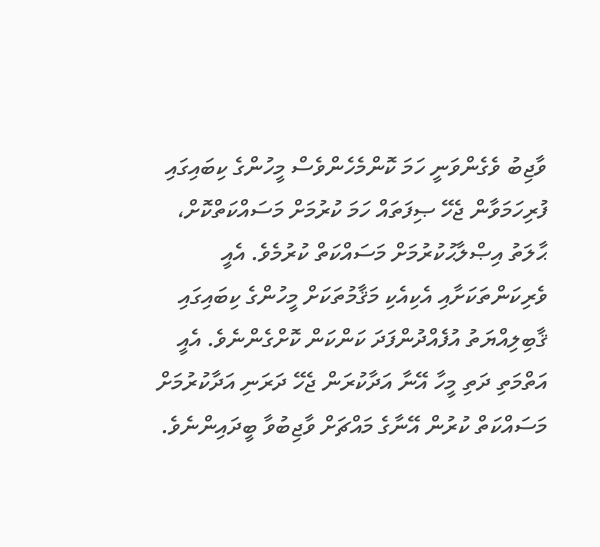ވާޖިބު ވެގެންވަނީ ހަމަ ކޮންމެހެންވެސް މީހުންގެ ކިބައިގައި ފުރިހަމަވާން ޖެހޭ ޞިފަތައް ހަމަ ކުރުމަށް މަސައްކަތްކޮށް، ޙާލަތު އިޞްލާޙުކުރުމަށް މަސައްކަތް ކުރުމެވެ. އެއީ ވެރިކަންތަކަށާއި އެކިއެކި މަޤާމުތަކަށް މީހުންގެ ކިބައިގައި ޤާބިލިއްޔަތު އުފެއްދުންފަދަ ކަންކަން ކޮށްގެންނެވެ. އެއީ އަތްމަތި ދަތި މީހާ އޭނާ އަދާކުރަން ޖެހޭ ދަރަނި އަދާކުރުމަށް މަސައްކަތް ކުރުން އޭނާގެ މައްޗަށް ވާޖިބުވާ ބީދައިންނެވެ.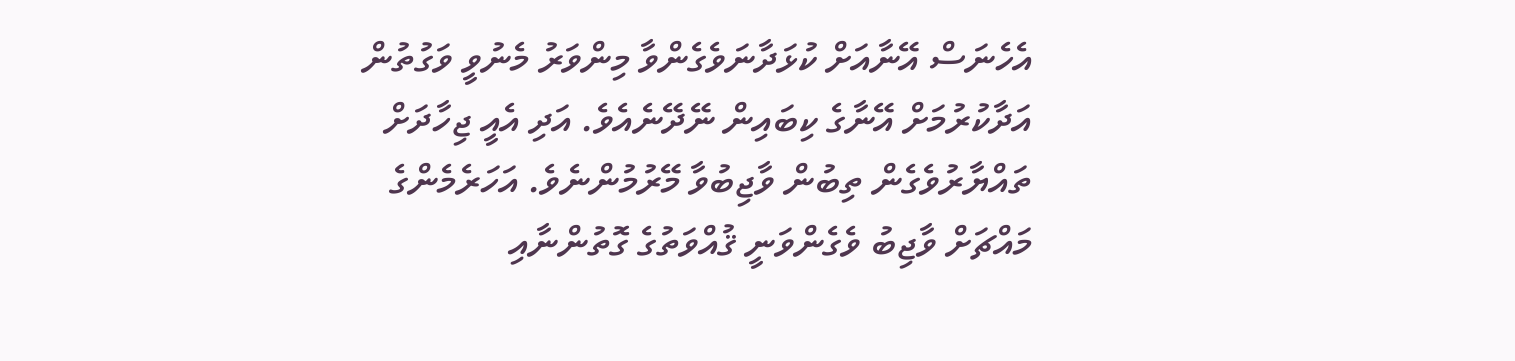އެހެނަސް އޭނާއަށް ކުޅަދާނަވެގެންވާ މިންވަރު މެނުވީ ވަގުތުން އަދާކުރުމަށް އޭނާގެ ކިބައިން ނޭދޭނެއެވެ. އަދި އެއީ ޖިހާދަށް ތައްޔާރުވެގެން ތިބުން ވާޖިބުވާ މޭރުމުންނެވެ. އަހަރެމެންގެ މައްޗަށް ވާޖިބު ވެގެންވަނީ ޤުއްވަތުގެ ގޮތުންނާއި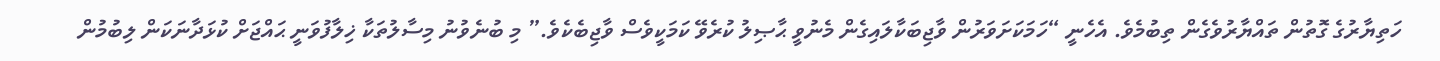ހަތިޔާރުގެ ގޮތުން ތައްޔާރުވެގެން ތިބުމެވެ. އެހެނީ “ހަމަކަށަވަރުން ވާޖިބަކާލައިގެން މެނުވީ ޙާޞިލު ކުރެވޭ ކަމަކީވެސް ވާޖިބެކެވެ.” މި ބުނެވުނު މިސާލުތަކާ ޚިލާފުވަނީ ޙައްޖަށް ކުޅަދާނަކަން ލިބުމުން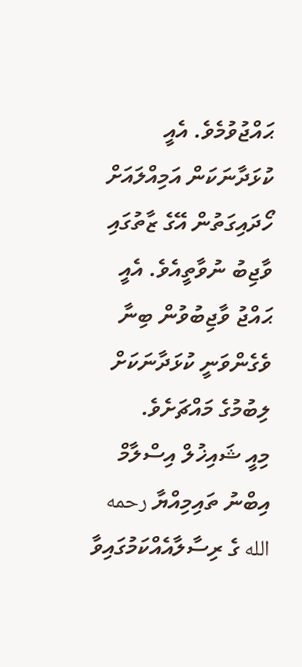ޙައްޖުވުމެވެ. އެއީ ކުޅަދާނަކަން އަމިއްލައަށް ހޯދައިގަތުން އޭގެ ޒާތުގައި ވާޖިބު ނުވާތީއެވެ. އެއީ ޙައްޖު ވާޖިބުވުން ބިނާ ވެގެންވަނީ ކުޅަދާނަކަށް ލިބުމުގެ މައްޗަށެވެ.
މިއީ ޝައިޚުލް އިސްލާމް އިބްނު ތައިމިއްޔާ رحمه الله ގެ ރިސާލާއެއްކަމުގައިވާ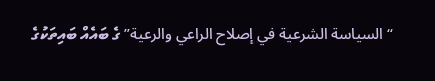“السياسة الشرعية في إصلاح الراعي والرعية” ގެ ބައެއް ބައިތަކުގެ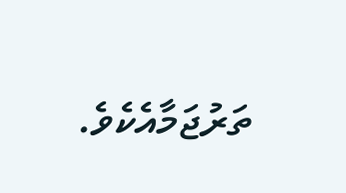ތަރުޖަމާއެކެވެ.